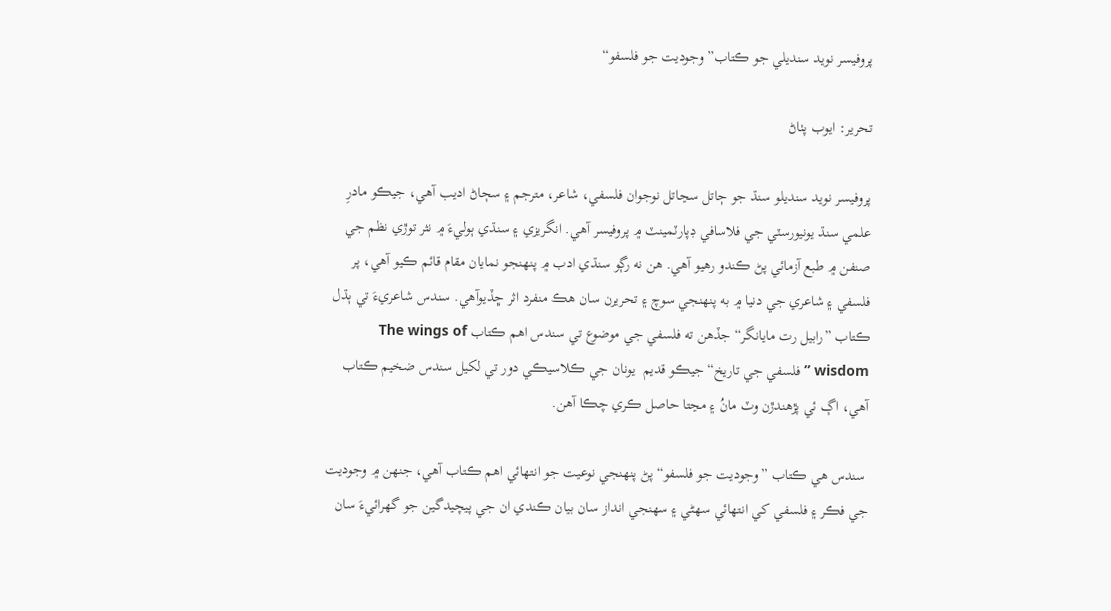پروفيسر نويد سنديلي جو ڪتاب” وجوديت جو فلسفو“

تحرير: ايوب پٺاڻ

پروفيسر نويد سنديلو سنڌ جو ڄاتل سڃاتل نوجوان فلسفي، شاعر، مترجم ۽ سڄاڻ اديب آهي، جيڪو مادرِ علمي سنڌ يونيورسٽي جي فلاسافي ڊپارٽمينٽ ۾ پروفيسر آهي. انگريزي ۽ سنڌي ٻوليءَ ۾ نثر توڙي نظم جي صنفن ۾ طبع آزمائي پڻ ڪندو رهيو آهي. هن نه رڳو سنڌي ادب ۾ پنهنجو نمايان مقام قائم ڪيو آهي، پر فلسفي ۽ شاعري جي دنيا ۾ به پنهنجي سوچ ۽ تحريرن سان هڪ منفرد اثر ڇڏيوآهي. سندس شاعريءَ تي ٻڌل ڪتاب ”رابيل رت مايانگر“ جڏهن ته فلسفي جي موضوع تي سندس اهم ڪتاب The wings of wisdom ” فلسفي جي تاريخ“جيڪو قديم  يونان جي ڪلاسيڪي دور تي لکيل سندس ضخيم ڪتاب آهي، اڳ ئي پڙهندڙن وٽ مانُ ۽ مڃتا حاصل ڪري چڪا آهن.

 سندس هي ڪتاب ”وجوديت جو فلسفو“ پڻ پنهنجي نوعيت جو انتهائي اهم ڪتاب آهي، جنهن ۾ وجوديت جي فڪر ۽ فلسفي کي انتهائي سهڻي ۽ سهنجي انداز سان بيان ڪندي ان جي پيچيدگين جو گهرائيءَ سان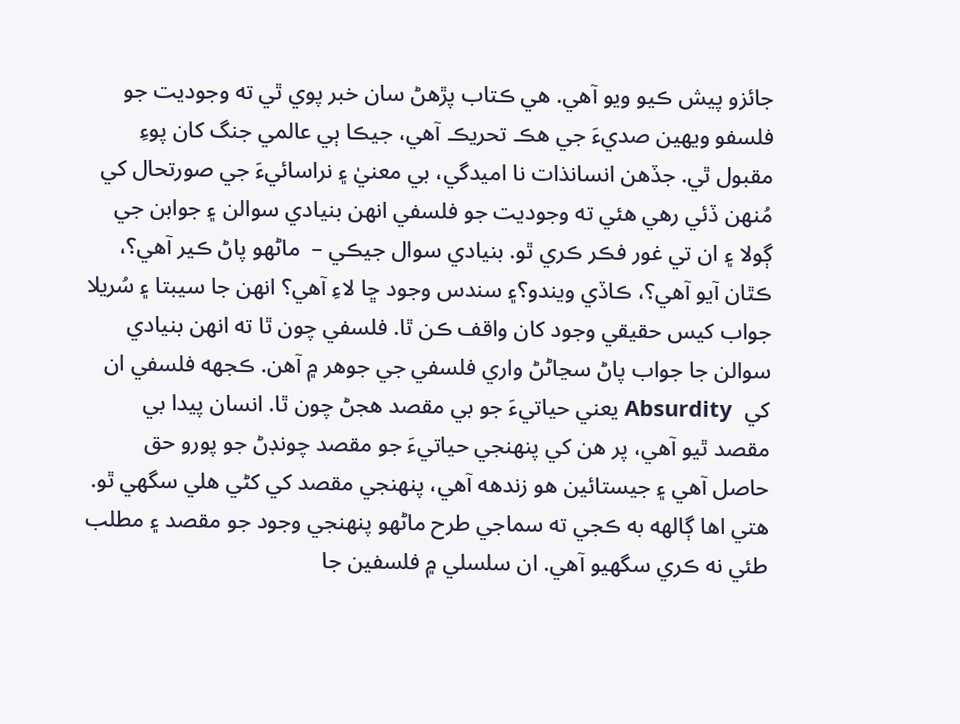جائزو پيش ڪيو ويو آهي. هي ڪتاب پڙهڻ سان خبر پوي ٿي ته وجوديت جو فلسفو ويهين صديءَ جي هڪ تحريڪ آهي، جيڪا ٻي عالمي جنگ کان پوءِ مقبول ٿي. جڏهن انسانذات نا اميدگي، بي معنيٰ ۽ نراسائيءَ جي صورتحال کي مُنهن ڏئي رهي هئي ته وجوديت جو فلسفي انهن بنيادي سوالن ۽ جوابن جي ڳولا ۽ ان تي غور فڪر ڪري ٿو. بنيادي سوال جيڪي –  ماڻهو پاڻ ڪير آهي؟، ڪٿان آيو آهي؟، ڪاڏي ويندو؟۽ سندس وجود ڇا لاءِ آهي؟ انهن جا سيبتا ۽ سُريلا جواب کيس حقيقي وجود کان واقف ڪن ٿا. فلسفي چون ٿا ته انهن بنيادي سوالن جا جواب پاڻ سڃاڻڻ واري فلسفي جي جوهر ۾ آهن. ڪجهه فلسفي ان کي  Absurdity يعني حياتيءَ جو بي مقصد هجڻ چون ٿا. انسان پيدا بي مقصد ٿيو آهي، پر هن کي پنهنجي حياتيءَ جو مقصد چونڊڻ جو پورو حق حاصل آهي ۽ جيستائين هو زندهه آهي، پنهنجي مقصد کي کڻي هلي سگهي ٿو. هتي اها ڳالهه به ڪجي ته سماجي طرح ماڻهو پنهنجي وجود جو مقصد ۽ مطلب طئي نه ڪري سگهيو آهي. ان سلسلي ۾ فلسفين جا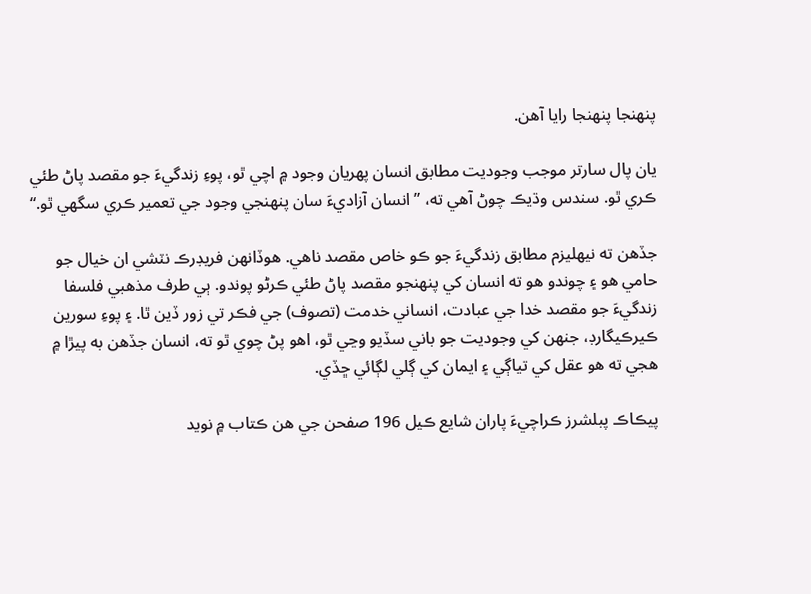پنهنجا پنهنجا رايا آهن.

يان پال سارتر موجب وجوديت مطابق انسان پهريان وجود ۾ اچي ٿو، پوءِ زندگيءَ جو مقصد پاڻ طئي ڪري ٿو. سندس وڌيڪ چوڻ آهي ته، ”انسان آزاديءَ سان پنهنجي وجود جي تعمير ڪري سگهي ٿو.“

جڏهن ته نيهليزم مطابق زندگيءَ جو ڪو خاص مقصد ناهي. هوڏانهن فريڊرڪ نٽشي ان خيال جو حامي هو ۽ چوندو هو ته انسان کي پنهنجو مقصد پاڻ طئي ڪرڻو پوندو. ٻي طرف مذهبي فلسفا زندگيءَ جو مقصد خدا جي عبادت، انساني خدمت (تصوف) جي فڪر تي زور ڏين ٿا. ۽ پوءِ سورين ڪيرڪيگارڊ، جنهن کي وجوديت جو باني سڏيو وڃي ٿو، اهو پڻ چوي ٿو ته، انسان جڏهن به پيڙا ۾ هجي ته هو عقل کي تياڳي ۽ ايمان کي ڳلي لڳائي ڇڏي.

پيڪاڪ پبلشرز ڪراچيءَ پاران شايع ڪيل 196 صفحن جي هن ڪتاب ۾ نويد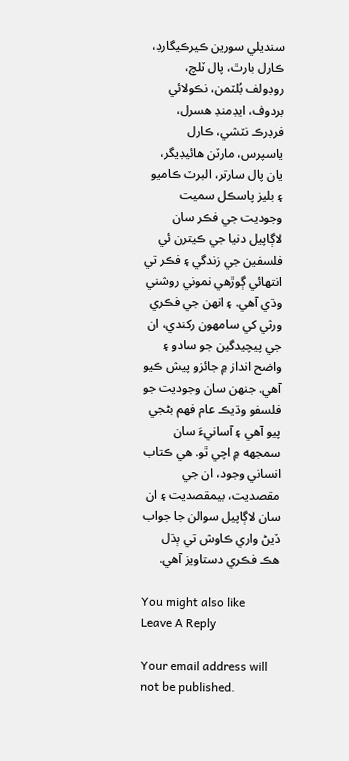سنديلي سورين ڪيرڪيگارڊ، ڪارل بارٿ، پال ٽلچ، روڊولف بُلٽمن، نڪولائي بردوف، ايڊمنڊ هسرل، فرڊرڪ نٽشي، ڪارل ياسپرس، مارٽن هائيڊيگر، يان پال سارتر، البرٽ ڪاميو ۽ بليز پاسڪل سميت وجوديت جي فڪر سان لاڳاپيل دنيا جي ڪيترن ئي فلسفين جي زندگي ۽ فڪر تي انتهائي ڳوڙهي نموني روشني وڌي آهي. ۽ انهن جي فڪري ورثي کي سامهون رکندي، ان جي پيچيدگين جو سادو ۽ واضح انداز ۾ جائزو پيش ڪيو آهي. جنهن سان وجوديت جو فلسفو وڌيڪ عام فهم بڻجي پيو آهي ۽ آسانيءَ سان سمجهه ۾ اچي ٿو. هي ڪتاب انساني وجود، ان جي مقصديت، بيمقصديت ۽ ان سان لاڳاپيل سوالن جا جواب ڏيڻ واري ڪاوش تي ٻڌل هڪ فڪري دستاويز آهي.

You might also like
Leave A Reply

Your email address will not be published.